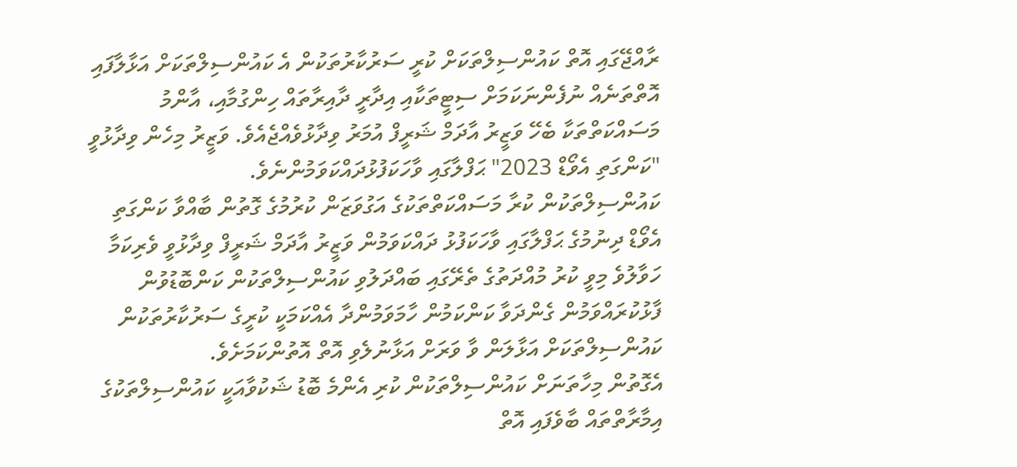ރާއްޖޭގައި އޮތް ކައުންސިލްތަކަށް ކުރީ ސަރުކާރުތަކުން އެ ކައުންސިލްތަކަށް އަޅާލާފައި އޮތްތަނެއް ނުފެންނަކަމަށް ސިޓީތަކާއި އިދާރީ ދާއިރާތައް ހިންގުމާއި، އާންމު މަސައްކަތްތަކާ ބެހޭ ވަޒީރު އާދަމް ޝަރީފް އުމަރު ވިދާޅުވެއްޖެއެވެ. ވަޒީރު މިހެން ވިދާޅުވީ "ކަންގަތި އެވޯޑް 2023" ޙަފްލާގައި ވާހަކަފުޅުދައްކަވަމުންނެވެ.
ކައުންސިލްތަކުން ކުރާ މަސައްކަތްތަކުގެ އަގުވަޒަން ކުރުމުގެ ގޮތުން ބާއްވާ ކަންގަތި އެވޯޑް ދިނުމުގެ ޙަފްލާގައި ވާހަކަފުޅު ދައްކަވަމުން ވަޒީރު އާދަމް ޝަރީފް ވިދާޅުވީ ވެރިކަމާ ހަވާލުވެ މިވީ ކުރު މުއްދަތުގެ ތެރޭގައި ބައްދަލުވި ކައުންސިލްތަކުން ކަންބޮޑުވުން ފާޅުކުރައްވަމުން ގެންދަވާ ކަންކަމުން ހާމަވަމުންދާ އެއްކަމަކީ ކުރީގެ ސަރުކާރުތަކުން ކައުންސިލްތަކަށް އަޅާލަން ވާ ވަރަށް އަޅާނުލެވި އޮތް އޮތުންކަމަށެވެ.
އެގޮތުން މިހާތަނަށް ކައުންސިލްތަކުން ކުރި އެންމެ ބޮޑު ޝަކުވާއަކީ ކައުންސިލްތަކުގެ އިމާރާތްތައް ބާވެފައި އޮތް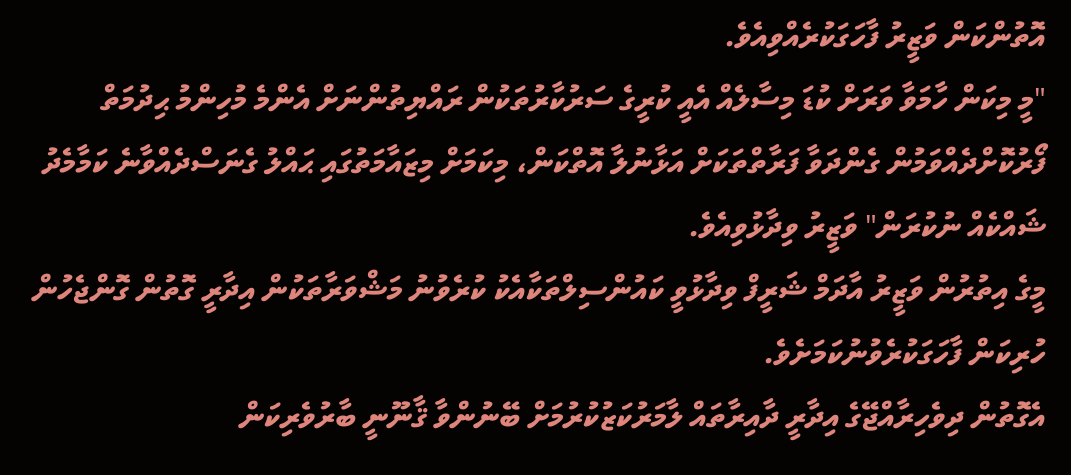އޮތުންކަން ވަޒީރު ފާހަގަކުރެއްވިއެވެ.
"މީ މިކަން ހާމަވާ ވަރަށް ކުޑަ މިސާލެއް އެއީ ކުރީގެ ސަރުކާރުތަކުން ރައްޔިތުންނަށް އެންމެ މުހިންމު ޙިދުމަތް ފޯރުކޮށްދެއްވަމުން ގެންދަވާ ފަރާތްތަކަށް އަޅާނުލާ އޮތްކަން، މިކަމަށް މިޒައާމަތުގައި ޙައްލު ގެނަސްދެއްވާނެ ކަމާމެދު ޝައްކެއް ނުކުރަން" ވަޒީރު ވިދާޅުވިއެވެ.
މީގެ އިތުރުން ވަޒީރު އާދަމް ޝަރީފް ވިދާޅުވީ ކައުންސިލްތަކާއެކު ކުރެވުނު މަޝްވަރާތަކުން އިދާރީ ގޮތުން ގޮންޖެހުން ހުރިކަން ފާހަގަކުރެވުނުކަމަށެވެ.
އެގޮތުން ދިވެހިރާއްޖޭގެ އިދާރީ ދާއިރާތައް ލާމަރުކަޒުކުރުމަށް ބޭނުންވާ ޤާނޫނީ ބާރުވެރިކަން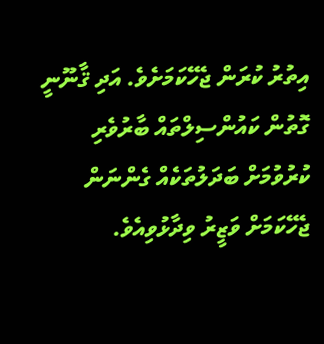އިތުރު ކުރަން ޖެހޭކަމަށެވެ. އަދި ޤާނޫނީ ގޮތުން ކައުންސިލްތައް ބާރުވެރި ކުރުވުމަށް ބަދަލުތަކެއް ގެންނަން ޖެހޭކަމަށް ވަޒީރު ވިދާޅުވިއެވެ.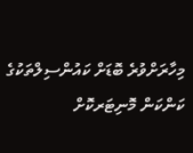މިހާރަށްވުރެ ބޮޑަށް ކައުންސިލްތަކުގެ ކަންކަން މޮނިޓަރކޮށް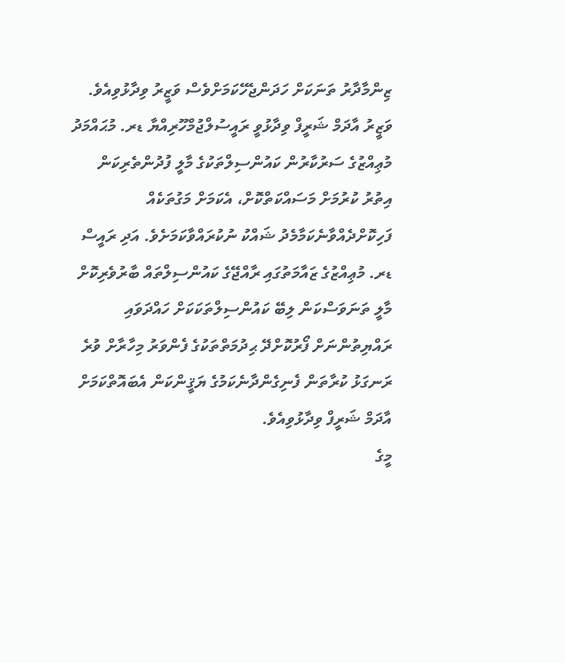ޒިންމާދާރު ތަނަކަށް ހަދަންޖެހޭކަމަށްވެސް ވަޒީރު ވިދާޅުވިއެވެ.
ވަޒީރު އާދަމް ޝަރީފް ވިދާޅުވީ ރައީސުލްޖުމްހޫރިއްޔާ ޑރ. މުޙައްމަދު މުޢިއްޒުގެ ސަރުކާރުން ކައުންސިލްތަކުގެ މާލީ ފުދުންތެރިކަން އިތުރު ކުރުމަށް މަސައްކަތްކޮށް، އެކަމަށް މަގުތަކެއް ފަހިކޮށްދެއްވާނެކަމާމެދު ޝައްކު ނުކުރައްވާކަމަށެވެ. އަދި ރައީސް ޑރ. މުޢިއްޒުގެ ޒައާމަތުގައި ރާއްޖޭގެ ކައުންސިލްތައް ބާރުވެރިކޮށް މާލީ ތަނަވަސްކަން ލިބޭ ކައުންސިލްތަކަކަށް ހައްދަވައި ރައްޔިތުންނަށް ފޯރުކޮށްދޭ ޙިދުމަތްތަކުގެ ފެންވަރު މިހާރާށް ވުރެ ރަނގަޅު ކުރާތަން ފެނިގެންދާނެކަމުގެ ޔަޤީންކަން އެބައޮތްކަމަށް އާދަމް ޝަރީފް ވިދާޅުވިއެވެ.
މީގެ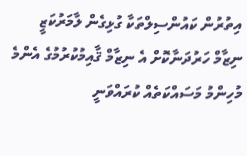އިތުރުން ކައުންސިލްތަކާ ގުޅިގެން ލާމަރުކަޒީ ނިޒާމް ހަރުދަނާކޮށް އެ ނިޒާމް ޤާއިމުކުރުމުގެ އެންމެ މުހިންމު މަސައްކަތެއް ކުރައްވަނީ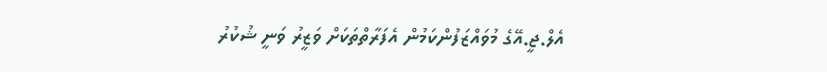އެލް.ޖީ.އޭގެ މުވައްޒަފުންކަމުން އެފަރާތްތަކަށް ވަޒީރު ވަނީ ޝުކުރު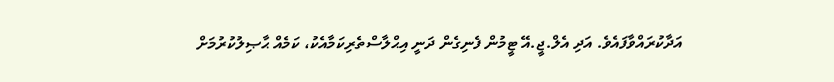އަދާކުރައްވާފައެވެ. އަދި އެލް.ޖީ.އޭ ޓީމުން ފެނިގެން ދަނީ އިޙްލާސްތެރިކަމާއެކު، ކަމެއް ޙާޞިލުކުރުމަށް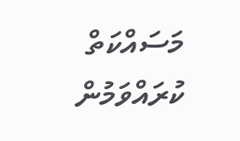މަސައްކަތް ކުރައްވަމުން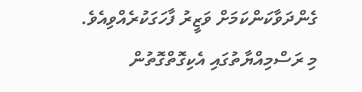ގެންދަވާކަންކަމަށް ވަޒީރު ފާހަގަކުރެއްވިއެވެ.
މި ރަސްމިއްޔާތުގައި އެކިގޮތްގޮތުން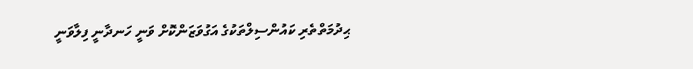ޙިދުމަތްތެރި ކައުންސިލްތަކުގެ އަގުވަޒަންކޮށް ވަނީ ހަނދާނީ ފިލާވަނީ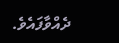ދެއްވާފައެވެ.